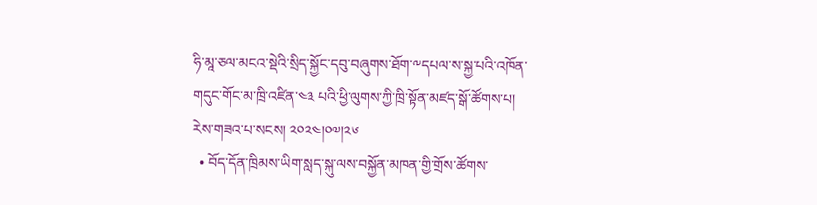ཧི་མཱ་ཅལ་མངའ་སྡེའི་སྲིད་སྐྱོང་དབུ་བཞུགས་ཐོག་༸དཔལ་ས་སྐྱ་པའི་འཁོན་གདུང་གོང་མ་ཁྲི་འཛིན་༤༣ པའི་ཕྱི་ལུགས་ཀྱི་ཁྲི་སྟོན་མཛད་སྒོ་ཚོགས་པ།
རེས་གཟའ་པ་སངས། ༢༠༢༤།༠༧།༢༦
  • བོད་དོན་ཁྲིམས་ཡིག་སླད་སྐུ་ལས་བསྐྱོན་མཁན་གྱི་གྲོས་ཚོགས་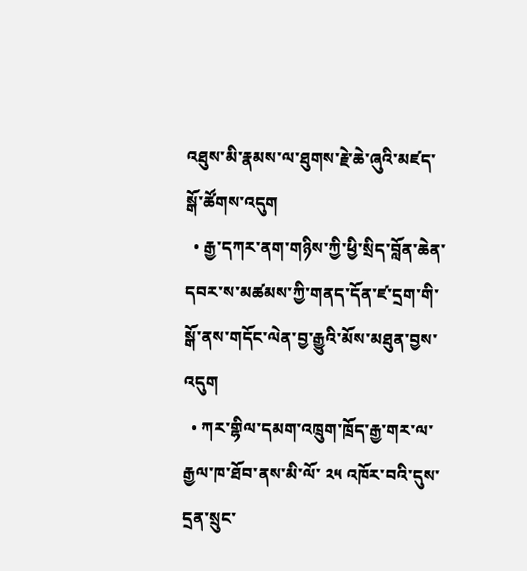འཐུས་མི་རྣམས་ལ་ཐུགས་རྗེ་ཆེ་ཞུའི་མཛད་སྒོ་ཚོགས་འདུག
  • རྒྱ་དཀར་ནག་གཉིས་ཀྱི་ཕྱི་སྲིད་བློན་ཆེན་དབར་ས་མཚམས་ཀྱི་གནད་དོན་ཛ་དྲག་གི་སྒོ་ནས་གདོང་ལེན་བྱ་རྒྱུའི་མོས་མཐུན་བྱས་འདུག
  • ཀར་གྷིལ་དམག་འཁྲུག་ཁྲོད་རྒྱ་གར་ལ་རྒྱལ་ཁ་ཐོབ་ནས་མི་ལོ་ ༢༥ འཁོར་བའི་དུས་དྲན་སྲུང་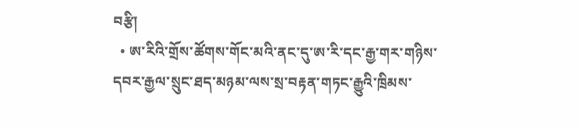བརྩི།
  • ཨ་རིའི་གྲོས་ཚོགས་གོང་མའི་ནང་དུ་ཨ་རི་དང་རྒྱ་གར་གཉིས་དབར་རྒྱལ་སྲུང་ཐད་མཉམ་ལས་སྲ་བརྟན་གཏང་རྒྱུའི་ཁྲིམས་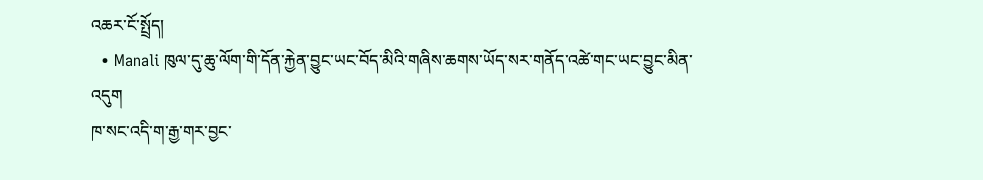འཆར་ངོ་སྤྲོད།
  • Manali ཁུལ་དུ་ཆུ་ལོག་གི་དོན་རྐྱེན་བྱུང་ཡང་བོད་མིའི་གཞིས་ཆགས་ཡོད་སར་གནོད་འཚེ་གང་ཡང་བྱུང་མིན་འདུག
ཁ་སང་འདི་ག་རྒྱ་གར་བྱང་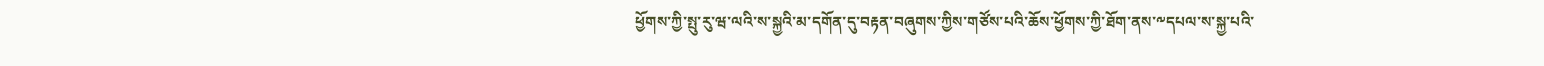ཕྱོགས་ཀྱི་སྤུ་རུ་ཝ་ལའི་ས་སྐྱའི་མ་དགོན་དུ་བརྟན་བཞུགས་ཀྱིས་གཙོས་པའི་ཆོས་ཕྱོགས་ཀྱི་ཐོག་ནས་༸དཔལ་ས་སྐྱ་པའི་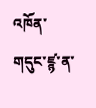འཁོན་གདུང་ཛྙ་ན་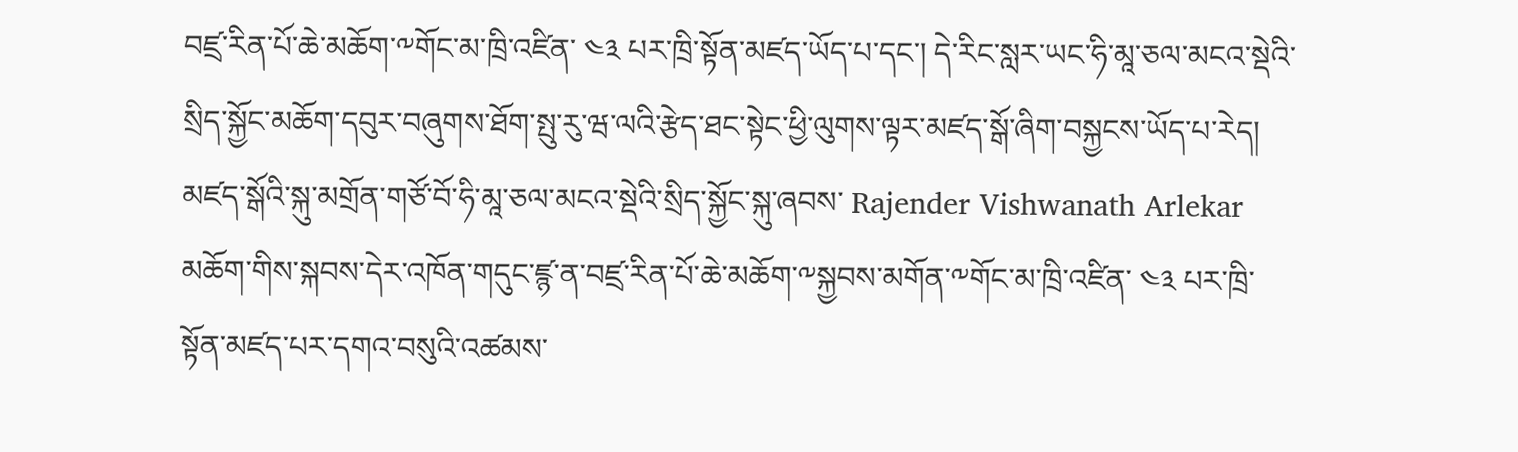བཛྲ་རིན་པོ་ཆེ་མཆོག་༸གོང་མ་ཁྲི་འཛིན་ ༤༣ པར་ཁྲི་སྟོན་མཛད་ཡོད་པ་དང་། དེ་རིང་སླར་ཡང་ཧི་མཱ་ཅལ་མངའ་སྡེའི་སྲིད་སྐྱོང་མཆོག་དབུར་བཞུགས་ཐོག་སྤུ་རུ་ཝ་ལའི་རྩེད་ཐང་སྟེང་ཕྱི་ལུགས་ལྟར་མཛད་སྒོ་ཞིག་བསྐྱངས་ཡོད་པ་རེད།
མཛད་སྒོའི་སྐུ་མགྲོན་གཙོ་བོ་ཧི་མཱ་ཅལ་མངའ་སྡེའི་སྲིད་སྐྱོང་སྐུ་ཞབས་ Rajender Vishwanath Arlekar མཆོག་གིས་སྐབས་དེར་འཁོན་གདུང་ཛྙ་ན་བཛྲ་རིན་པོ་ཆེ་མཆོག་༸སྐྱབས་མགོན་༸གོང་མ་ཁྲི་འཛིན་ ༤༣ པར་ཁྲི་སྟོན་མཛད་པར་དགའ་བསུའི་འཚམས་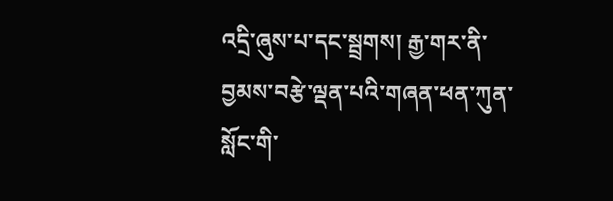འདྲི་ཞུས་པ་དང་སྦྲགས། རྒྱ་གར་ནི་བྱམས་བརྩེ་ལྡན་པའི་གཞན་ཕན་ཀུན་སློང་གི་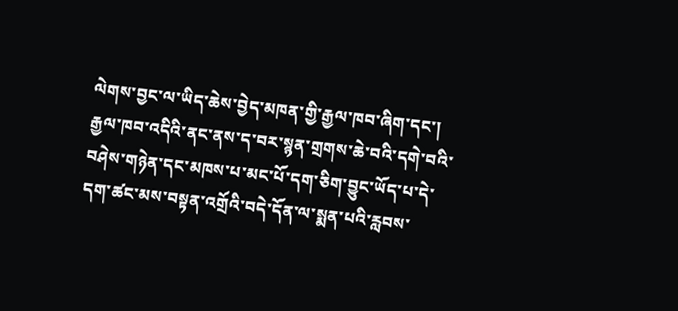ལེགས་བྱང་ལ་ཡིད་ཆེས་བྱེད་མཁན་གྱི་རྒྱལ་ཁབ་ཞིག་དང་། རྒྱལ་ཁབ་འདིའི་ནང་ནས་ད་བར་སྙན་གྲགས་ཆེ་བའི་དགེ་བའི་བཤེས་གཉེན་དང་མཁས་པ་མང་པོ་དག་ཅིག་བྱུང་ཡོད་པ་དེ་དག་ཚང་མས་བསྟན་འགྲོའི་བདེ་དོན་ལ་སྨན་པའི་རླབས་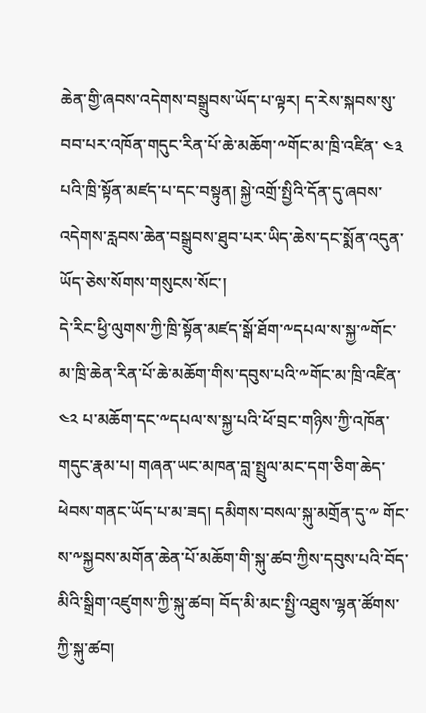ཆེན་གྱི་ཞབས་འདེགས་བསྒྲུབས་ཡོད་པ་ལྟར། ད་རེས་སྐབས་སུ་བབ་པར་འཁོན་གདུང་རིན་པོ་ཆེ་མཆོག་༸གོང་མ་ཁྲི་འཛིན་ ༤༣ པའི་ཁྲི་སྟོན་མཛད་པ་དང་བསྟུན། སྐྱེ་འགྲོ་སྤྱིའི་དོན་དུ་ཞབས་འདེགས་རླབས་ཆེན་བསྒྲུབས་ཐུབ་པར་ཡིད་ཆེས་དང་སྨོན་འདུན་ཡོད་ཅེས་སོགས་གསུངས་སོང་།
དེ་རིང་ཕྱི་ལུགས་ཀྱི་ཁྲི་སྟོན་མཛད་སྒོ་ཐོག་༸དཔལ་ས་སྐྱ་༸གོང་མ་ཁྲི་ཆེན་རིན་པོ་ཆེ་མཆོག་གིས་དབུས་པའི་༸གོང་མ་ཁྲི་འཛིན་ ༤༢ པ་མཆོག་དང་༸དཔལ་ས་སྐྱ་པའི་ཕོ་བྲང་གཉིས་ཀྱི་འཁོན་གདུང་རྣམ་པ། གཞན་ཡང་མཁན་བླ་སྤྲུལ་མང་དག་ཅིག་ཆེད་ཕེབས་གནང་ཡོད་པ་མ་ཟད། དམིགས་བསལ་སྐུ་མགྲོན་དུ་༸ གོང་ས་༸སྐྱབས་མགོན་ཆེན་པོ་མཆོག་གི་སྐུ་ཚབ་ཀྱིས་དབུས་པའི་བོད་མིའི་སྒྲིག་འཛུགས་ཀྱི་སྐུ་ཚབ། བོད་མི་མང་སྤྱི་འཐུས་ལྷན་ཚོགས་ཀྱི་སྐུ་ཚབ།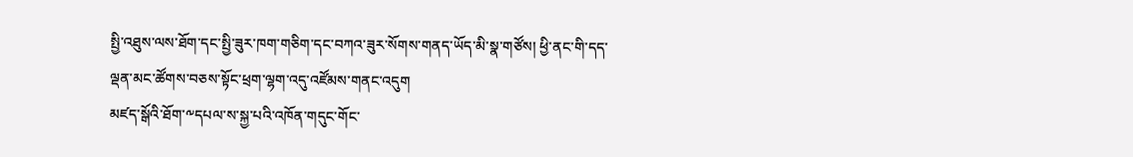སྤྱི་འཐུས་ལས་ཐོག་དང་སྤྱི་ཟུར་ཁག་གཅིག་དང་བཀའ་ཟུར་སོགས་གནད་ཡོད་མི་སྣ་གཙོས། ཕྱི་ནང་གི་དད་ལྡན་མང་ཚོགས་བཅས་སྟོང་ཕྲག་ལྷག་འདུ་འཛོམས་གནང་འདུག
མཛད་སྒོའི་ཐོག་༸དཔལ་ས་སྐྱ་པའི་འཁོན་གདུང་གོང་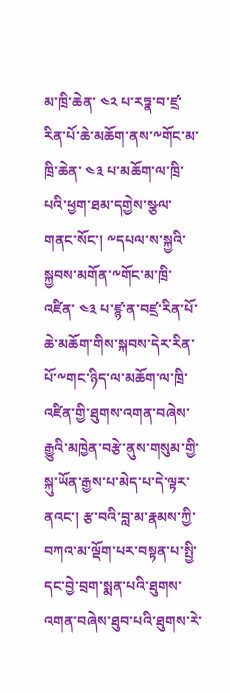མ་ཁྲི་ཆེན་ ༤༢ པ་རཏྣ་བ་ཛྲ་རིན་པོ་ཆེ་མཆོག་ནས་༸གོང་མ་ཁྲི་ཆེན་ ༤༣ པ་མཆོག་ལ་ཁྲི་པའི་ཕྱག་ཐམ་དགྱེས་སྩལ་གནང་སོང་། ༸དཔལ་ས་སྐྱའི་སྐྱབས་མགོན་༸གོང་མ་ཁྲི་འཛིན་ ༤༣ པ་ཛྙ་ན་བཛྲ་རིན་པོ་ཆེ་མཆོག་གིས་སྐབས་དེར་རིན་པོ་༸གང་ཉིད་ལ་མཆོག་ལ་ཁྲི་འཛིན་གྱི་ཐུགས་འགན་བཞེས་རྒྱུའི་མཁྱེན་བརྩེ་ནུས་གསུམ་གྱི་སྐུ་ཡོན་རྒྱས་པ་མེད་པ་དེ་ལྟར་ནའང་། རྩ་བའི་བླ་མ་རྣམས་ཀྱི་བཀའ་མ་ལྡོག་པར་བསྟན་པ་སྤྱི་དང་བྱེ་བྲག་སྨན་པའི་ཐུགས་འགན་བཞེས་ཐུབ་པའི་ཐུགས་རེ་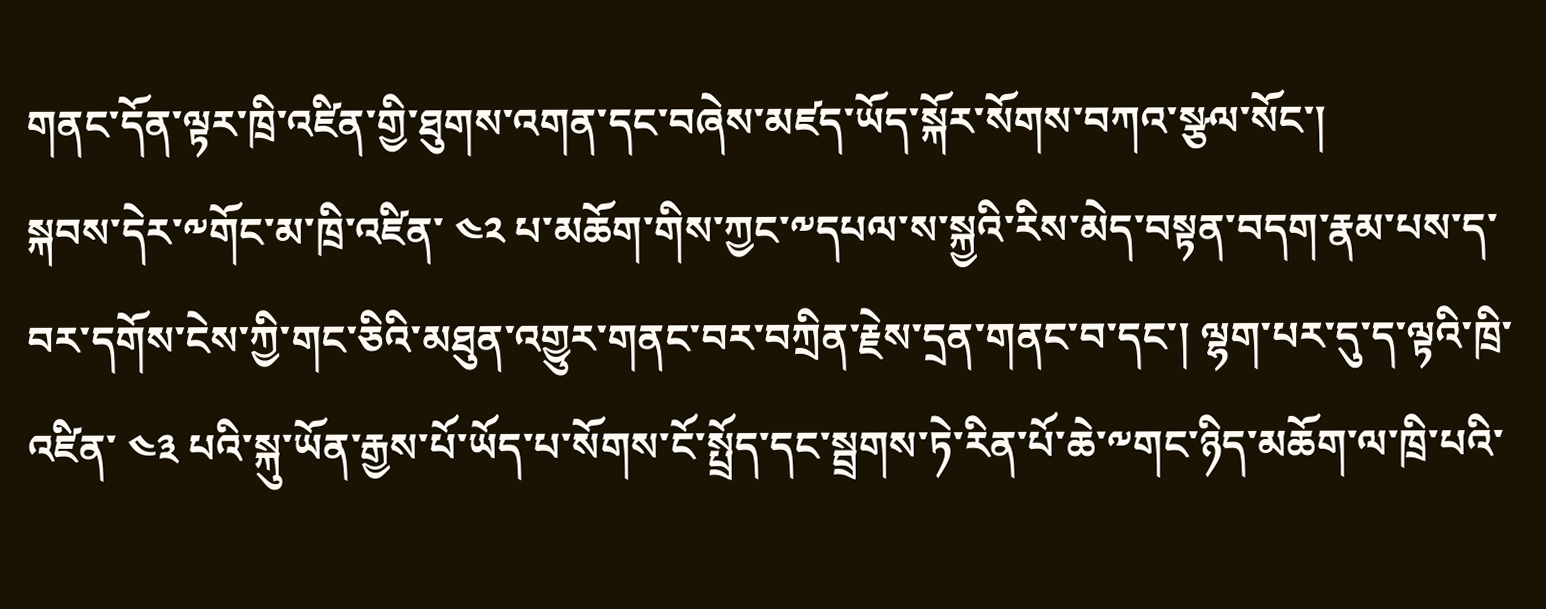གནང་དོན་ལྟར་ཁྲི་འཛིན་གྱི་ཐུགས་འགན་དང་བཞེས་མཛད་ཡོད་སྐོར་སོགས་བཀའ་སྩལ་སོང་།
སྐབས་དེར་༸གོང་མ་ཁྲི་འཛིན་ ༤༢ པ་མཆོག་གིས་ཀྱང་༸དཔལ་ས་སྐྱའི་རིས་མེད་བསྟན་བདག་རྣམ་པས་ད་བར་དགོས་ངེས་ཀྱི་གང་ཅིའི་མཐུན་འགྱུར་གནང་བར་བཀྲིན་རྗེས་དྲན་གནང་བ་དང་། ལྷག་པར་དུ་ད་ལྟའི་ཁྲི་འཛིན་ ༤༣ པའི་སྐུ་ཡོན་རྒྱས་པོ་ཡོད་པ་སོགས་ངོ་སྤྲོད་དང་སྦྲགས་ཏེ་རིན་པོ་ཆེ་༸གང་ཉིད་མཆོག་ལ་ཁྲི་པའི་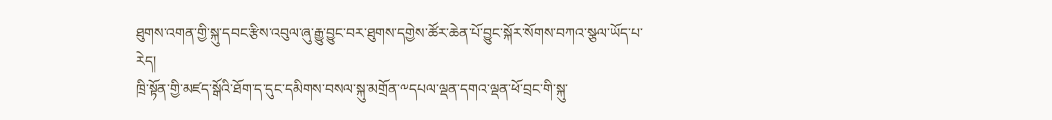ཐུགས་འགན་གྱི་སྐུ་དབང་རྩིས་འབུལ་ཞུ་རྒྱུ་བྱུང་བར་ཐུགས་དགྱེས་ཚོར་ཆེན་པོ་བྱུང་སྐོར་སོགས་བཀའ་སྩལ་ཡོད་པ་རེད།
ཁྲི་སྟོན་གྱི་མཛད་སྒོའི་ཐོག་ད་དུང་དམིགས་བསལ་སྐུ་མགྲོན་༸དཔལ་ལྡན་དགའ་ལྡན་ཕོ་བྲང་གི་སྐུ་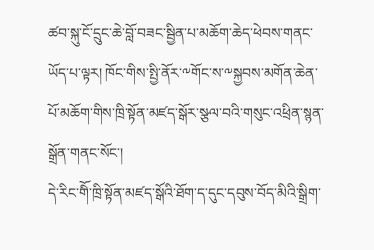ཚབ་སྐུ་ངོ་དྲུང་ཆེ་བློ་བཟང་སྦྱིན་པ་མཆོག་ཆེད་ཕེབས་གནང་ཡོད་པ་ལྟར། ཁོང་གིས་སྤྱི་ནོར་༸གོང་ས་༸སྐྱབས་མགོན་ཆེན་པོ་མཆོག་གིས་ཁྲི་སྟོན་མཛད་སྒོར་སྩལ་བའི་གསུང་འཕྲིན་སྙན་སྒྲོན་གནང་སོང་།
དེ་རིང་གིོ་ཁྲི་སྟོན་མཛད་སྒོའི་ཐོག་ད་དུང་དབུས་བོད་མིའི་སྒྲིག་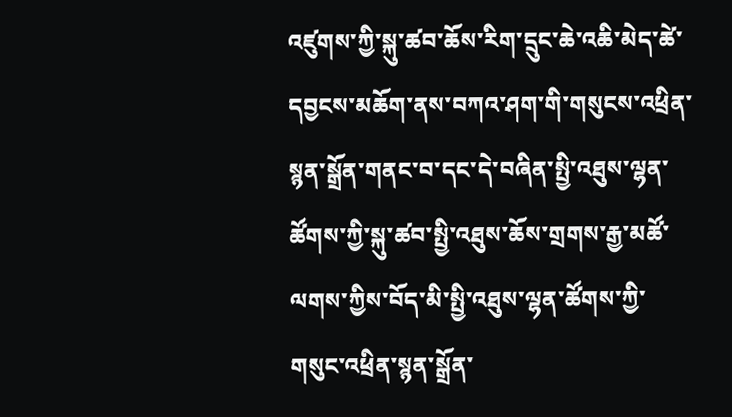འཛུགས་ཀྱི་སྐུ་ཚབ་ཆོས་རིག་དྲུང་ཆེ་འཆི་མེད་ཚེ་དབྱངས་མཆོག་ནས་བཀའ་ཤག་གི་གསུངས་འཕྲིན་སྙན་སྒྲོན་གནང་བ་དང་དེ་བཞིན་སྤྱི་འཐུས་ལྷན་ཚོགས་ཀྱི་སྐུ་ཚབ་སྤྱི་འཐུས་ཆོས་གྲགས་རྒྱ་མཚོ་ལགས་ཀྱིས་བོད་མི་སྤྱི་འཐུས་ལྷན་ཚོགས་ཀྱི་གསུང་འཕྲིན་སྙན་སྒྲོན་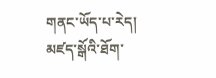གནང་ཡོད་པ་རེད།
མཛད་སྒོའི་ཐོག་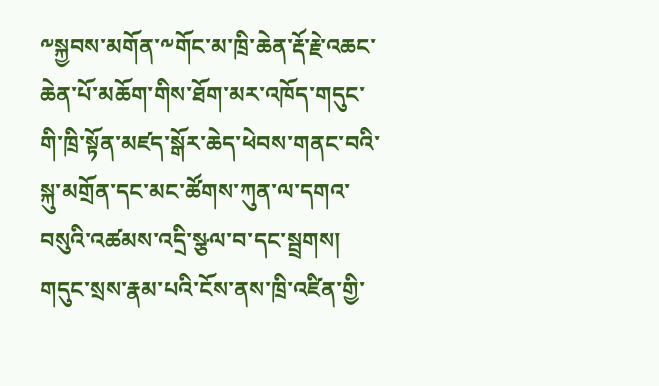༸སྐྱབས་མགོན་༸གོང་མ་ཁྲི་ཆེན་རྡོ་རྗེ་འཆང་ཆེན་པོ་མཆོག་གིས་ཐོག་མར་འཁོད་གདུང་གི་ཁྲི་སྟོན་མཛད་སྒོར་ཆེད་ཕེབས་གནང་བའི་སྐུ་མགྲོན་དང་མང་ཚོགས་ཀུན་ལ་དགའ་བསུའི་འཚམས་འདྲི་སྩལ་བ་དང་སྦྲགས། གདུང་སྲས་རྣམ་པའི་ངོས་ནས་ཁྲི་འཛིན་གྱི་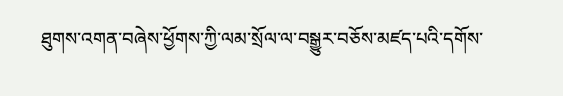ཐུགས་འགན་བཞེས་ཕྱོགས་ཀྱི་ལམ་སྲོལ་ལ་བསྒྱུར་བཅོས་མཛད་པའི་དགོས་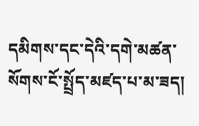དམིགས་དང་དེའི་དགེ་མཚན་སོགས་ངོ་སྤྲོད་མཛད་པ་མ་ཟད།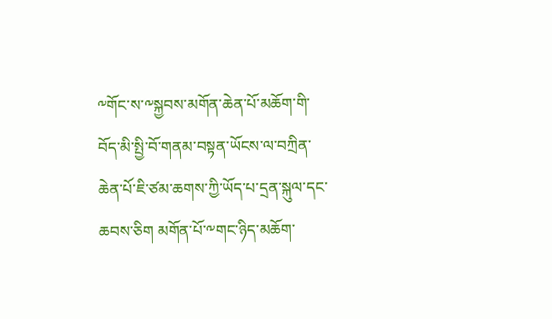༸གོང་ས་༸སྐྱབས་མགོན་ཆེན་པོ་མཆོག་གི་བོད་མི་སྤྱི་བོ་གནམ་བསྟན་ཡོངས་ལ་བཀྲིན་ཆེན་པོ་ཇི་ཙམ་ཆགས་ཀྱི་ཡོད་པ་དྲན་སྐུལ་དང་ཆབས་ཅིག མགོན་པོ་༸གང་ཉིད་མཆོག་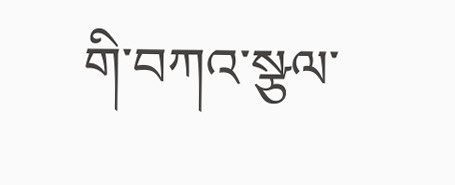གི་བཀའ་སྩལ་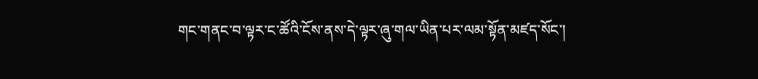གང་གནང་བ་ལྟར་ང་ཚོའི་ངོས་ནས་དེ་ལྟར་ཞུ་གལ་ཡིན་པར་ལམ་སྟོན་མཛད་སོང་།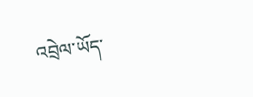འབྲེལ་ཡོད་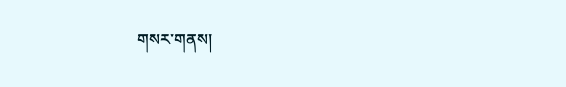གསར་གནས།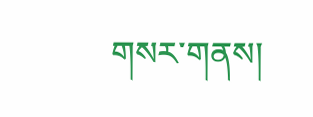གསར་གནས།